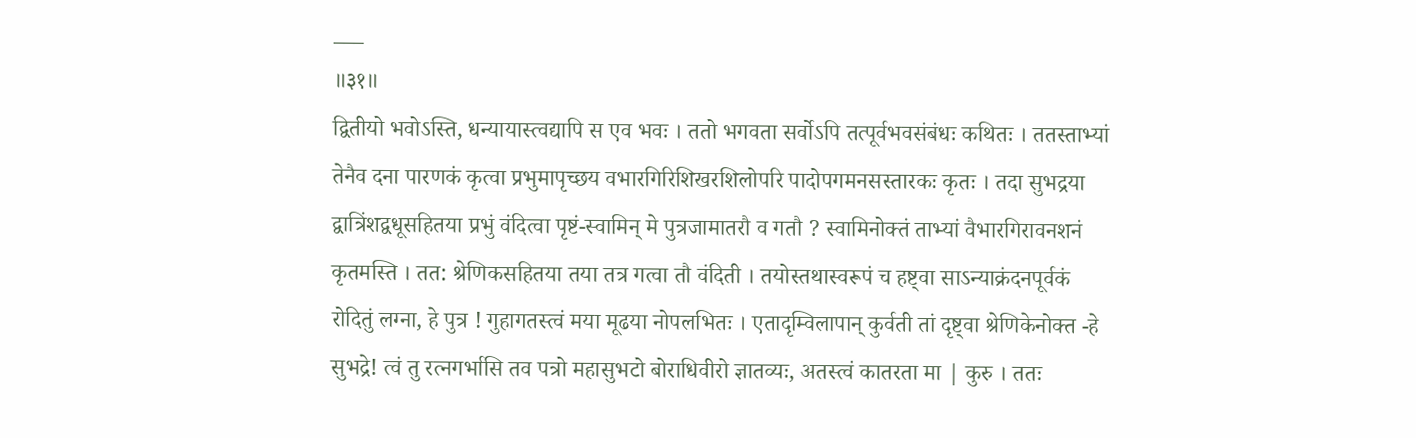___
॥३१॥
द्वितीयो भवोऽस्ति, धन्यायास्त्वद्यापि स एव भवः । ततो भगवता सर्वोऽपि तत्पूर्वभवसंबंधः कथितः । ततस्ताभ्यां तेनैव दना पारणकं कृत्वा प्रभुमापृच्छय वभारगिरिशिखरशिलोपरि पादोपगमनसस्तारकः कृतः । तदा सुभद्रया द्वात्रिंशद्वधूसहितया प्रभुं वंदित्वा पृष्टं-स्वामिन् मे पुत्रजामातरौ व गतौ ? स्वामिनोक्तं ताभ्यां वैभारगिरावनशनं कृतमस्ति । तत: श्रेणिकसहितया तया तत्र गत्वा तौ वंदिती । तयोस्तथास्वरूपं च हष्ट्वा साऽन्याक्रंदनपूर्वकं रोदितुं लग्ना, हे पुत्र ! गुहागतस्त्वं मया मूढया नोपलभितः । एतादृम्विलापान् कुर्वती तां दृष्ट्वा श्रेणिकेनोक्त -हे सुभद्रे! त्वं तु रत्नगर्भासि तव पत्रो महासुभटो बोराधिवीरो ज्ञातव्यः, अतस्त्वं कातरता मा | कुरु । ततः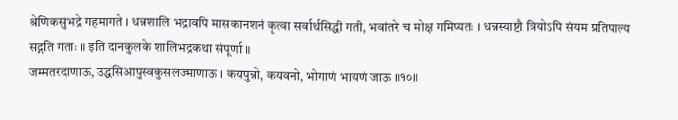श्रेणिकसुभद्रे गहमागते । धन्नशालि भद्रावपि मासकानशनं कृत्वा सर्वार्थसिद्धी गती, भवांतरे च मोक्ष गमिप्यतः । धन्नस्याष्टौ त्रियोऽपि संयम प्रतिपाल्य सद्गति गताः ॥ इति दानकुलके शालिभद्रकथा संपूर्णा ॥
जम्मतरदाणाऊ, उद्धसिआपुस्वकुसलज्माणाऊ । कयपुन्नो, कयवनो, भोगाणं भायणं जाऊ ॥१०॥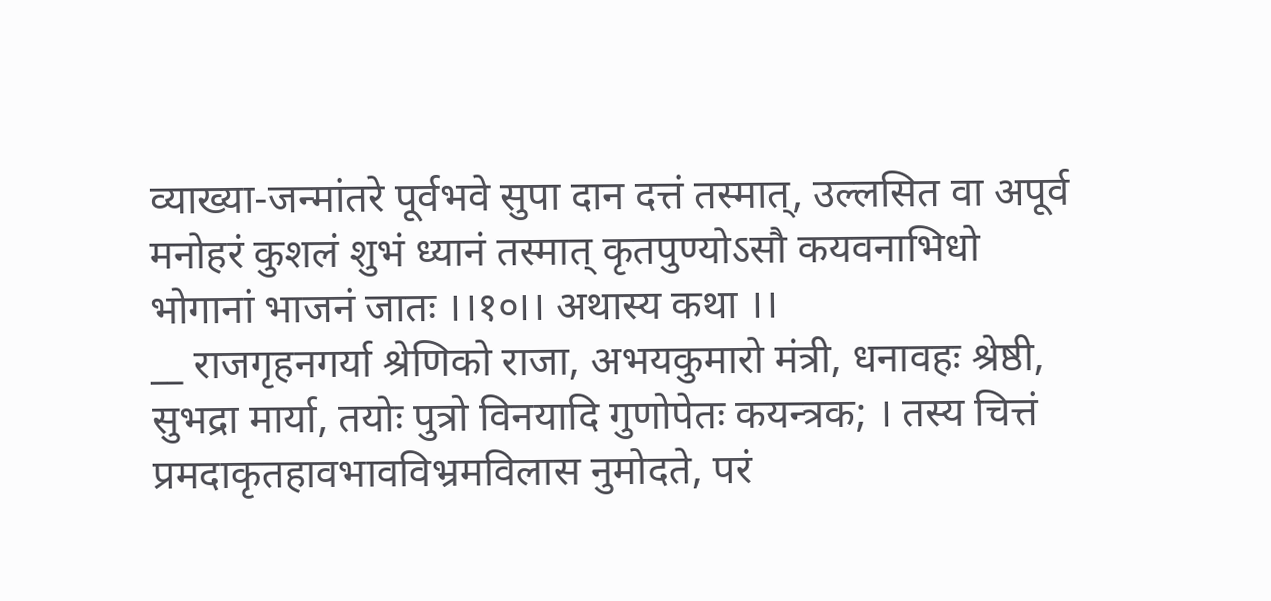व्याख्या-जन्मांतरे पूर्वभवे सुपा दान दत्तं तस्मात्, उल्लसित वा अपूर्व मनोहरं कुशलं शुभं ध्यानं तस्मात् कृतपुण्योऽसौ कयवनाभिधो भोगानां भाजनं जातः ।।१०।। अथास्य कथा ।।
__ राजगृहनगर्या श्रेणिको राजा, अभयकुमारो मंत्री, धनावहः श्रेष्ठी, सुभद्रा मार्या, तयोः पुत्रो विनयादि गुणोपेतः कयन्त्रक; । तस्य चित्तं प्रमदाकृतहावभावविभ्रमविलास नुमोदते, परं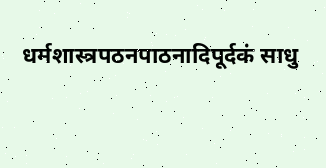धर्मशास्त्रपठनपाठनादिपूर्दकं साधु